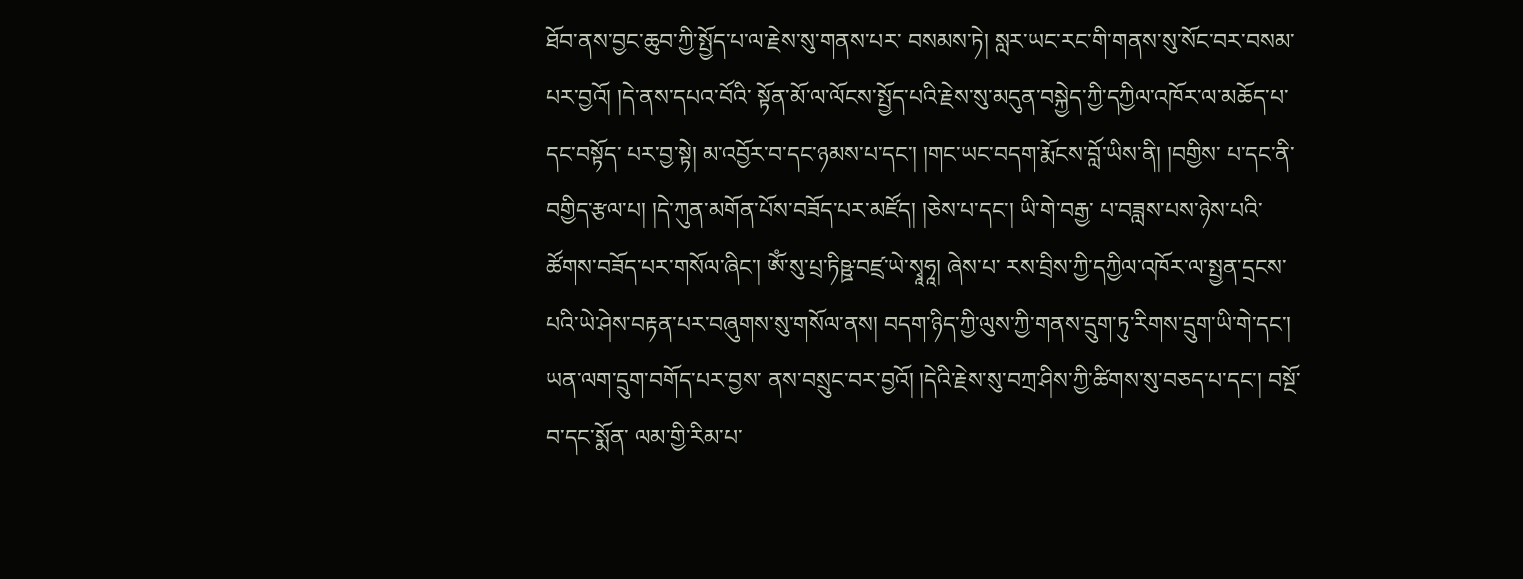ཐོབ་ནས་བྱང་ཆུབ་ཀྱི་སྤྱོད་པ་ལ་རྗེས་སུ་གནས་པར་ བསམས་ཏེ། སླར་ཡང་རང་གི་གནས་སུ་སོང་བར་བསམ་པར་བྱའོ། །དེ་ནས་དཔའ་བོའི་ སྟོན་མོ་ལ་ལོངས་སྤྱོད་པའི་རྗེས་སུ་མདུན་བསྐྱེད་ཀྱི་དཀྱིལ་འཁོར་ལ་མཆོད་པ་དང་བསྟོད་ པར་བྱ་སྟེ། མ་འབྱོར་བ་དང་ཉམས་པ་དང་། །གང་ཡང་བདག་རྨོངས་བློ་ཡིས་ནི། །བགྱིས་ པ་དང་ནི་བགྱིད་རྩལ་པ། །དེ་ཀུན་མགོན་པོས་བཟོད་པར་མཛོད། །ཅེས་པ་དང་། ཡི་གེ་བརྒྱ་ པ་བཟླས་པས་ཉེས་པའི་ཚོགས་བཟོད་པར་གསོལ་ཞིང་། ༀ་སུ་པྲ་ཏིཥྛ་བཛྲ་ཡེ་སྭཱཧཱ། ཞེས་པ་ རས་བྲིས་ཀྱི་དཀྱིལ་འཁོར་ལ་སྤྱན་དྲངས་པའི་ཡེ་ཤེས་བརྟན་པར་བཞུགས་སུ་གསོལ་ནས། བདག་ཉིད་ཀྱི་ལུས་ཀྱི་གནས་དྲུག་ཏུ་རིགས་དྲུག་ཡི་གེ་དང་། ཡན་ལག་དྲུག་བགོད་པར་བྱས་ ནས་བསྲུང་བར་བྱའོ། །དེའི་རྗེས་སུ་བཀྲ་ཤིས་ཀྱི་ཚིགས་སུ་བཅད་པ་དང་། བསྔོ་བ་དང་སྨོན་ ལམ་གྱི་རིམ་པ་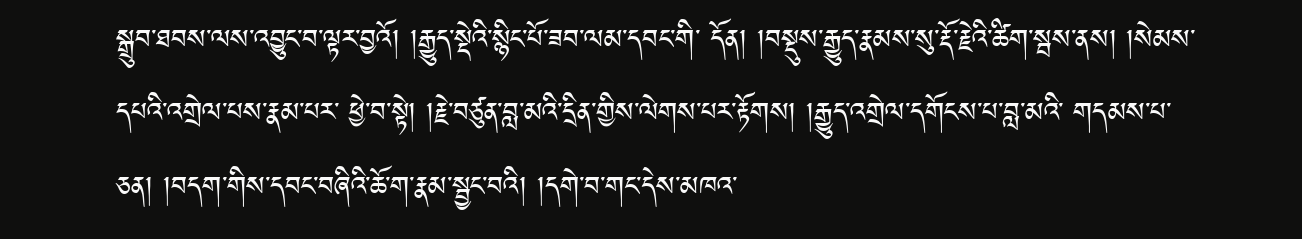སྒྲུབ་ཐབས་ལས་འབྱུང་བ་ལྟར་བྱའོ། །རྒྱུད་སྡེའི་སྙིང་པོ་ཟབ་ལམ་དབང་གི་ དོན། །བསྡུས་རྒྱུད་རྣམས་སུ་རྡོ་རྗེའི་ཚིག་སྦས་ནས། །སེམས་དཔའི་འགྲེལ་པས་རྣམ་པར་ ཕྱེ་བ་སྟེ། །རྗེ་བཙུན་བླ་མའི་དྲིན་གྱིས་ལེགས་པར་རྟོགས། །རྒྱུད་འགྲེལ་དགོངས་པ་བླ་མའི་ གདམས་པ་ཅན། །བདག་གིས་དབང་བཞིའི་ཆོ་ག་རྣམ་སྦྱང་བའི། །དགེ་བ་གང་དེས་མཁའ་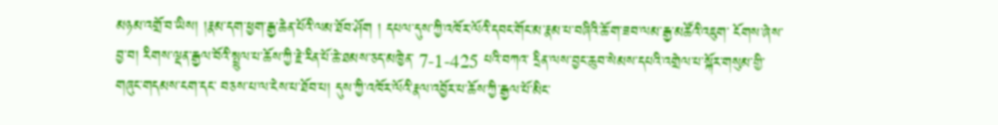མཉམ་འགྲོ་བ་ཡིས། །རྣམ་དག་ཕྱག་རྒྱ་ཆེན་པོའི་ལམ་ཐོབ་ཤོག ། དཔལ་དུས་ཀྱི་འཁོར་ལོའི་དབང་གོང་མ་རྣམ་པ་བཞིའི་ཆོ་ག་ཟབ་ལམ་རྒྱ་མཚོའི་འཇུག་ ངོགས་ཞེས་བྱ་བ། རིགས་ལྡན་རྒྱལ་བོའི་སྤྲུལ་པ་ཆོས་ཀྱི་རྗེ་རིན་པོ་ཆེ་ཐམས་ཅད་མཁྱེན་ 7-1-425 པའི་བཀའ་ དྲིན་ལས་བྱང་ཆུབ་སེམས་དཔའི་འགྲེལ་པ་སྐོར་གསུམ་གྱི་གཞུང་གདམས་ངག་དང་ བཅས་པ་ལ་ངེས་པ་ཐོབ་པ། དུས་ཀྱི་འཁོར་ལོའི་རྣལ་འབྱོར་པ་ཆོས་ཀྱི་རྒྱལ་པོ་མིང་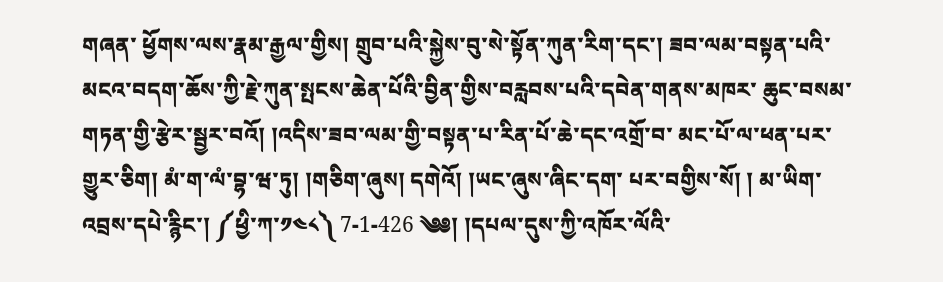གཞན་ ཕྱོགས་ལས་རྣམ་རྒྱལ་གྱིས། གྲུབ་པའི་སྐྱེས་བུ་སེ་སྟོན་ཀུན་རིག་དང་། ཟབ་ལམ་བསྟན་པའི་ མངའ་བདག་ཆོས་ཀྱི་རྗེ་ཀུན་སྤངས་ཆེན་པོའི་བྱིན་གྱིས་བརླབས་པའི་དབེན་གནས་མཁར་ ཆུང་བསམ་གཏན་གྱི་རྩེར་སྦྱར་བའོ། །འདིས་ཟབ་ལམ་གྱི་བསྟན་པ་རིན་པོ་ཆེ་དང་འགྲོ་བ་ མང་པོ་ལ་ཕན་པར་གྱུར་ཅིག། མཾ་ག་ལཾ་བྷ་ཝ་ཏུ། །གཅིག་ཞུས། དགེའོ། །ཡང་ཞུས་ཞིང་དག་ པར་བགྱིས་སོ། ། མ་ཡིག་འབྲས་དཔེ་རྙིང་། ༼ཕྱི་ཀ་༡༤༨༽ 7-1-426 ༄༅། །དཔལ་དུས་ཀྱི་འཁོར་ལོའི་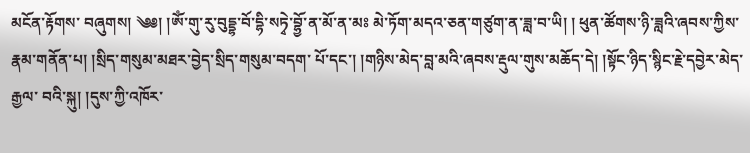མངོན་རྟོགས་ བཞུགས། ༄༅། །ༀ་གུ་རུ་བུདྡྷ་བོ་དྷི་སཏྭེ་བྷྱོ་ན་མོ་ན་མཿ མེ་ཏོག་མདའ་ཅན་གཙུག་ན་ཟླ་བ་ཡི། ། ཕུན་ཚོགས་ཉི་ཟླའི་ཞབས་ཀྱིས་རྣམ་གནོན་པ། །སྲིད་གསུམ་མཐར་བྱེད་སྲིད་གསུམ་བདག་ པོ་དང་། །གཉིས་མེད་བླ་མའི་ཞབས་རྡུལ་གུས་མཆོད་དེ། །སྟོང་ཉིད་སྙིང་རྗེ་དབྱེར་མེད་རྒྱལ་ བའི་སྐུ། །དུས་ཀྱི་འཁོར་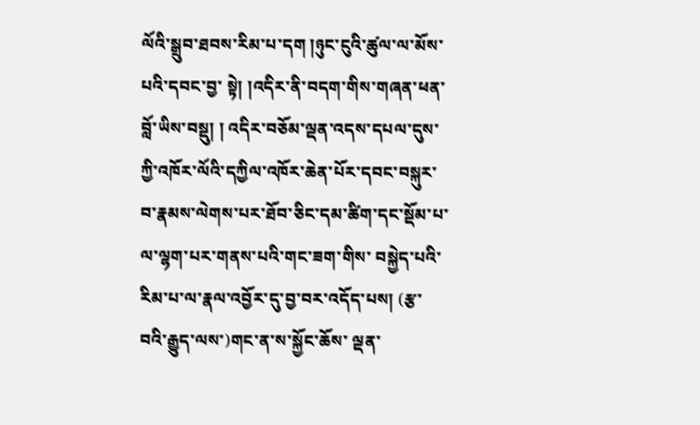ལོའི་སྒྲུབ་ཐབས་རིམ་པ་དག །ཉུང་ངུའི་ཚུལ་ལ་མོས་པའི་དབང་བྱ་ སྟེ། །འདིར་ནི་བདག་གིས་གཞན་ཕན་བློ་ཡིས་བསྡུ། ། འདིར་བཅོམ་ལྡན་འདས་དཔལ་དུས་ཀྱི་འཁོར་ལོའི་དཀྱིལ་འཁོར་ཆེན་པོར་དབང་བསྐུར་ བ་རྣམས་ལེགས་པར་ཐོབ་ཅིང་དམ་ཚིག་དང་སྡོམ་པ་ལ་ལྷག་པར་གནས་པའི་གང་ཟག་གིས་ བསྐྱེད་པའི་རིམ་པ་ལ་རྣལ་འབྱོར་དུ་བྱ་བར་འདོད་པས། (རྩ་བའི་རྒྱུད་ལས་)གང་ན་ས་སྐྱོང་ཆོས་ ལྡན་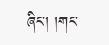ཞིང་། །གང་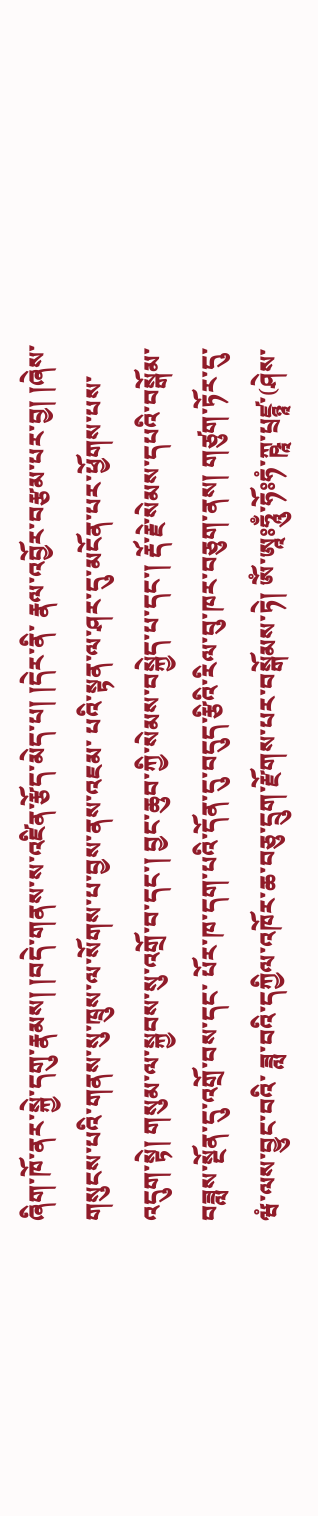ཞིག་ཁོ་ནར་སྐྱེ་དགུ་རྣམས། །བདེ་གནས་ས་འཛིན་རྩོད་མེད་པ། །དེར་ནི་ རྣལ་འབྱོར་བརྩམ་པར་བྱ། །ཞེས་གསུངས་པའི་གནས་སུ་ཁྲུས་ལ་སོགས་པ་བྱས་ནས་འཇམ་ པའི་སྟན་ལ་ཤར་དུ་མངོན་པར་ཕྱོགས་པས་འདུག་སྟེ། གསུམ་ལ་སྐྱབས་སུ་འགྲོ་བ་དང་། བྱང་ཆུབ་ཀྱི་སེམས་བསྐྱེད་པ་དང་། རྡོ་རྗེ་སེམས་དཔའི་བསྒོམ་བཟླས་སྔོན་དུ་འགྲོ་བས་དང་ པོར་ཁ་དག་པའི་དོན་དུ་བདུད་རྩིའི་རིལ་བུ་ཁར་བཅུག་ནས། གཙུག་ཏོར་དུ་ཝཾ་ལས་བྱུང་བའི་ ཟླ་བའི་དཀྱིལ་འཁོར་ཆ་བཅུ་དྲུག་རྫོགས་པར་བསྒོམས་ཏེ། ༀ་ཨཱཿཧཱུྃ་ཧོཿཧཾ་ཀྵཱ་པྲཛྙཱ་(ཤེས་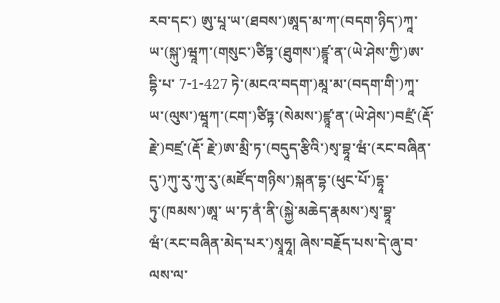རབ་དང་) ཨུ་པཱ་ཡ་(ཐབས་)ཨཱད་མ་ཀ་(བདག་ཉིད་)ཀཱ་ཡ་(སྐུ་)ཝཱཀ་(གསུང་)ཙིཏྟ་(ཐུགས་)ཛྙཱ་ན་(ཡེ་ཤེས་ཀྱི་)ཨ་དྷི་པ་ 7-1-427 ཏེ་(མངའ་བདག་)མཱ་མ་(བདག་གི་)ཀཱ་ཡ་(ལུས་)ཝཱཀ་(ངག་)ཙིཏྟ་(སེམས་)ཛྙཱ་ན་(ཡེ་ཤེས་)བཛྲཾ་(རྡོ་རྗེ་)བཛྲ་(རྡོ་ རྗེ་)ཨ་མྲི་ཏ་(བདུད་རྩིའི་)སྭ་བྷཱ་ཝཾ་(རང་བཞིན་དུ་)ཀུ་རུ་ཀུ་རུ་(མཛོད་གཉིས་)སྐན་དྷ་(ཕུང་པོ་)དྷཱ་ཏུ་(ཁམས་)ཨཱ་ ཡ་ཏ་ནཾ་ནི་(སྐྱེ་མཆེད་རྣམས་)སྭ་བྷཱ་ཝཾ་(རང་བཞིན་མེད་པར་)སྭཱཧཱ། ཞེས་བརྗོད་པས་དེ་ཞུ་བ་ལས་ལ་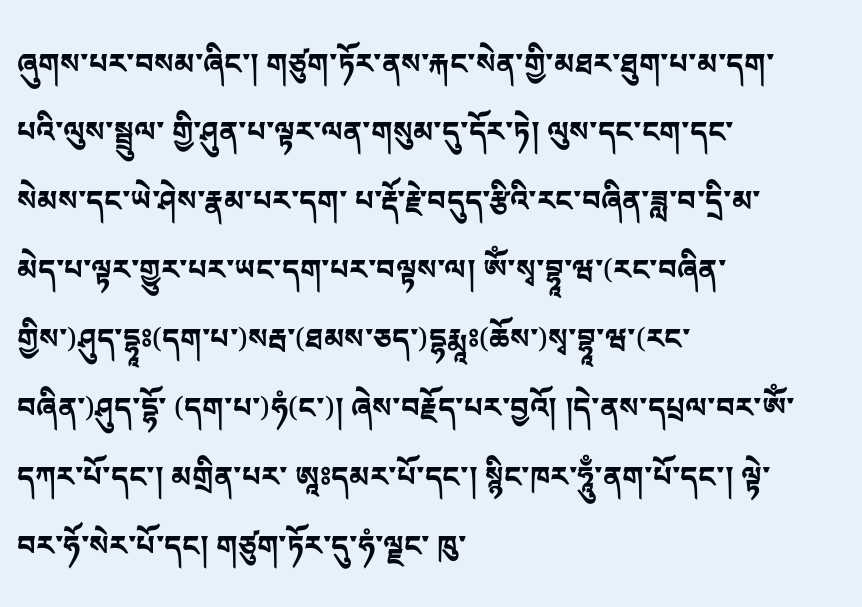ཞུགས་པར་བསམ་ཞིང་། གཙུག་ཏོར་ནས་རྐང་སེན་གྱི་མཐར་ཐུག་པ་མ་དག་པའི་ལུས་སྦྲུལ་ གྱི་ཤུན་པ་ལྟར་ལན་གསུམ་དུ་དོར་ཏེ། ལུས་དང་ངག་དང་སེམས་དང་ཡེ་ཤེས་རྣམ་པར་དག་ པ་རྡོ་རྗེ་བདུད་རྩིའི་རང་བཞིན་ཟླ་བ་དྲི་མ་མེད་པ་ལྟར་གྱུར་པར་ཡང་དག་པར་བལྟས་ལ། ༀ་སྭ་བྷཱ་ཝ་(རང་བཞིན་གྱིས་)ཤུད་དྷཱཿ(དག་པ་)སརྦ་(ཐམས་ཅད་)དྷརྨཱཿ(ཆོས་)སྭ་བྷཱ་ཝ་(རང་བཞིན་)ཤུད་དྷོ་ (དག་པ་)ཧཾ(ང་)། ཞེས་བརྗོད་པར་བྱའོ། །དེ་ནས་དཔྲལ་བར་ༀ་དཀར་པོ་དང་། མགྲིན་པར་ ཨཱཿདམར་པོ་དང་། སྙིང་ཁར་ཧཱུྃ་ནག་པོ་དང་། ལྟེ་བར་ཧོ་སེར་པོ་དང། གཙུག་ཏོར་དུ་ཧཾ་ལྗང་ ཁུ་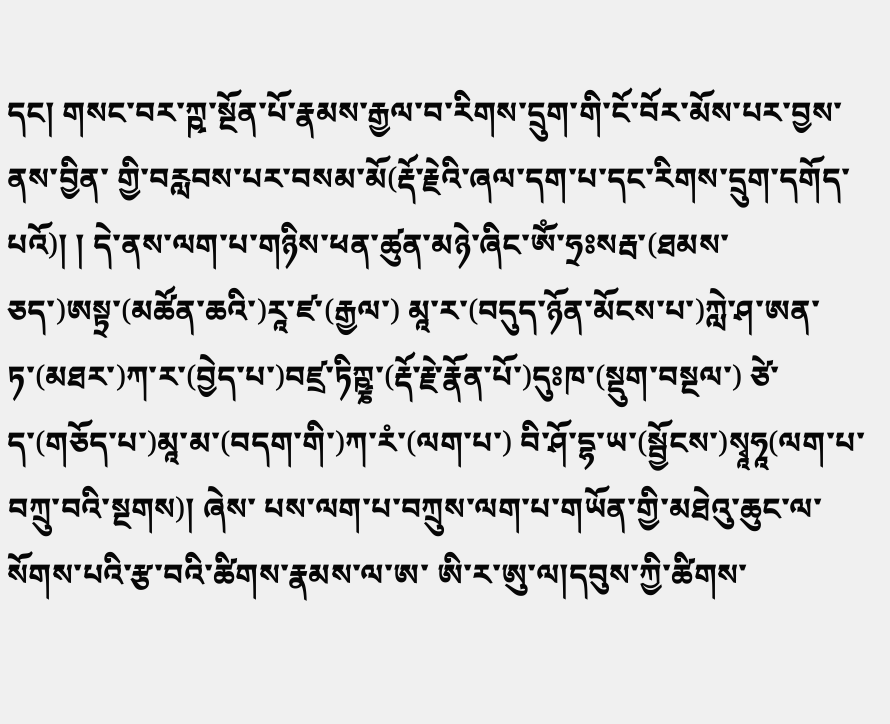དང། གསང་བར་ཀྵ་སྔོན་པོ་རྣམས་རྒྱལ་བ་རིགས་དྲུག་གི་ངོ་བོར་མོས་པར་བྱས་ནས་བྱིན་ གྱི་བརླབས་པར་བསམ་མོ(རྡོ་རྗེའི་ཞལ་དག་པ་དང་རིགས་དྲུག་དགོད་པའོ)། ། དེ་ནས་ལག་པ་གཉིས་ཕན་ཚུན་མཉེ་ཞིང་ༀ་ཧྲཿསརྦ་(ཐམས་ཅད་)ཨསྟྲ་(མཚོན་ཆའི་)རཱ་ཛ་(རྒྱལ་) མཱ་ར་(བདུད་ཉོན་མོངས་པ་)ཀླེ་ཤ་ཨན་ཏ་(མཐར་)ཀ་ར་(བྱེད་པ་)བཛྲ་ཏིཀྵྞ་(རྡོ་རྗེ་རྣོན་པོ་)དུཿཁ་(སྡུག་བསྔལ་) ཙེ་ད་(གཅོད་པ་)མཱ་མ་(བདག་གི་)ཀ་རཾ་(ལག་པ་) བི་ཤོ་དྷ་ཡ་(སྦྱོངས་)སྭཱཧཱ(ལག་པ་བཀྲུ་བའི་སྔགས)། ཞེས་ པས་ལག་པ་བཀྲུས་ལག་པ་གཡོན་གྱི་མཐེའུ་ཆུང་ལ་སོགས་པའི་རྩ་བའི་ཚིགས་རྣམས་ལ་ཨ་ ཨི་ར་ཨུ་ལ།དབུས་ཀྱི་ཚིགས་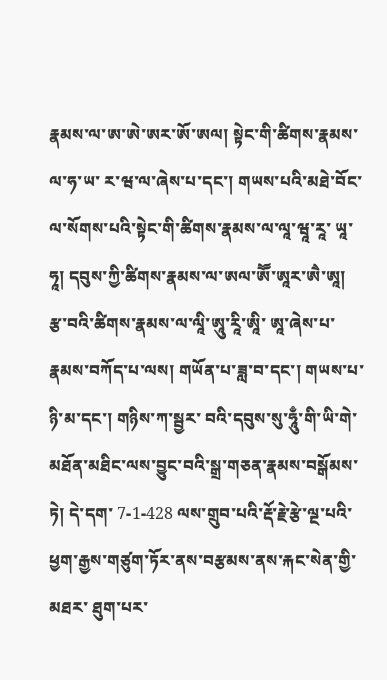རྣམས་ལ་ཨ་ཨེ་ཨར་ཨོ་ཨལ། སྟེང་གི་ཚིགས་རྣམས་ལ་ཧ་ཡ་ ར་ཝ་ལ་ཞེས་པ་དང་། གཡས་པའི་མཐེ་བོང་ལ་སོགས་པའི་སྟེང་གི་ཚིགས་རྣམས་ལ་ལཱ་ཝཱ་རཱ་ ཡཱ་ཧཱ། དབུས་ཀྱི་ཚིགས་རྣམས་ལ་ཨལ་ཨཽ་ཨཱར་ཨཻ་ཨཱ། རྩ་བའི་ཚིགས་རྣམས་ལ་ལཱི་ཨཱུ་རཱི་ཨཱི་ ཨཱ་ཞེས་པ་རྣམས་བཀོད་པ་ལས། གཡོན་པ་ཟླ་བ་དང་། གཡས་པ་ཉི་མ་དང་། གཉིས་ཀ་སྦྱར་ བའི་དབུས་སུ་ཧཱུྃ་གི་ཡི་གེ་མཐོན་མཐིང་ལས་བྱུང་བའི་སྒྲ་གཅན་རྣམས་བསྒོམས་ཏེ། དེ་དག་ 7-1-428 ལས་གྲུབ་པའི་རྡོ་རྗེ་རྩེ་ལྔ་པའི་ཕྱག་རྒྱས་གཙུག་ཏོར་ནས་བརྩམས་ནས་རྐང་སེན་གྱི་མཐར་ ཐུག་པར་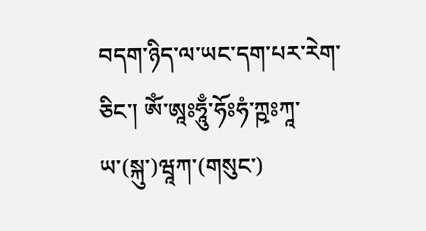བདག་ཉིད་ལ་ཡང་དག་པར་རེག་ཅིང་། ༀ་ཨཱཿཧཱུྃ་ཧོཿཧཾ་ཀྵཿཀཱ་ཡ་(སྐུ་)ཝཱཀ་(གསུང་)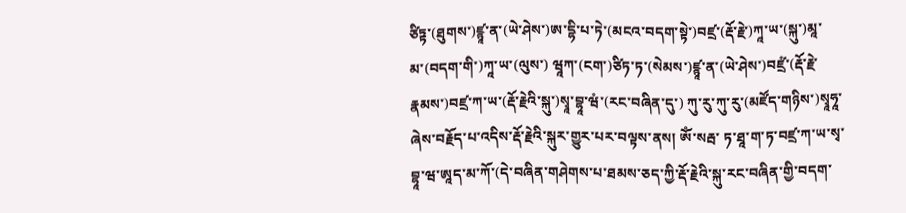ཙིཏྟ་(ཐུགས་)ཛྙཱ་ན་(ཡེ་ཤེས་)ཨ་དྷི་པ་ཏེ་(མངའ་བདག་སྟེ་)བཛྲ་(རྡོ་རྗེ་)ཀཱ་ཡ་(སྐུ་)མཱ་མ་(བདག་གི་)ཀཱ་ཡ་(ལུས་) ཝཱཀ་(ངག་)ཙིཏ་ཏ་(སེམས་)ཛྙཱ་ན་(ཡེ་ཤེས་)བཛྲཾ་(རྡོ་རྗེ་རྣམས་)བཛྲ་ཀ་ཡ་(རྡོ་རྗེའི་སྐུ་)སྭཱ་བྷཱ་ཝཾ་(རང་བཞིན་དུ་) ཀུ་རུ་ཀུ་རུ་(མཛོད་གཉིས་)སྭཱཧཱ་ཞེས་བརྗོད་པ་འདིས་རྡོ་རྗེའི་སྐུར་གྱུར་པར་བལྟས་ནས། ༀ་སརྦ་ ཏ་ཐཱ་ག་ཏ་བཛྲ་ཀ་ཡ་སྭ་བྷཱ་ཝ་ཨཱད་མ་ཀོ་(དེ་བཞིན་གཤེགས་པ་ཐམས་ཅད་ཀྱི་རྡོ་རྗེའི་སྐུ་རང་བཞིན་གྱི་བདག་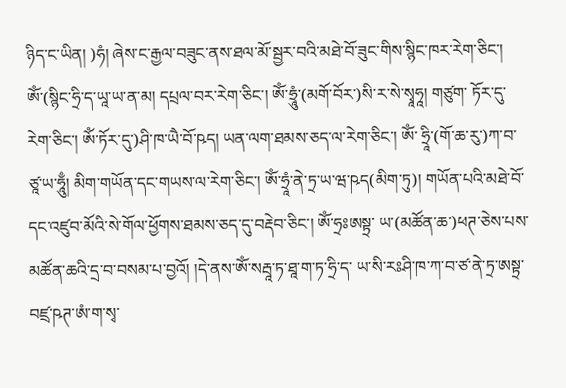ཉིད་ང་ཡིན། )ཧཾ། ཞེས་ང་རྒྱལ་བཟུང་ནས་ཐལ་མོ་སྦྱར་བའི་མཐེ་བོ་ཟུང་གིས་སྙིང་ཁར་རེག་ཅིང་། ༀ་(སྙིང་ཧྲི་ད་ཡཱ་ཡ་ན་མ། དཔྲལ་བར་རེག་ཅིང་། ༀ་ཧྲཱུཾ་(མགོ་བོར་)སི་ར་སེ་སྭཱཧཱ། གཙུག་ ཏོར་དུ་རེག་ཅིང་། ༀ་ཏོར་དུ་)ཤི་ཁ་ཡཻ་བོ་ཥད། ཡན་ལག་ཐམས་ཅད་ལ་རེག་ཅིང་། ༀ་ ཧྲཱི་(གོ་ཆ་རུ་)ཀ་བ་ཙཱ་ཡ་ཧཱུྃ། མིག་གཡོན་དང་གཡས་ལ་རེག་ཅིང་། ༀ་ཧྲཱཾ་ནེ་ཏྲ་ཡ་ཝ་ཥད(མིག་ཏུ)། གཡོན་པའི་མཐེ་བོ་དང་འཛུབ་མོའི་སེ་གོལ་ཕྱོགས་ཐམས་ཅད་དུ་བརྡེབ་ཅིང་། ༀ་ཧྲཿཨསྟྲ་ ཡ་(མཚོན་ཆ་)ཕཊ་ཅེས་པས་མཚོན་ཆའི་དྲ་བ་བསམ་པ་བྱའོ། །དེ་ནས་ༀ་སརྦཱ་ཏ་ཐཱ་ག་ཏ་ཧྲི་ད་ ཡ་སི་རཿཤི་ཁ་ཀ་བ་ཙ་ནེ་ཏྲ་ཨསྟྲ་བཛྲ་ཥཊ་ཨཾ་ག་སྭ་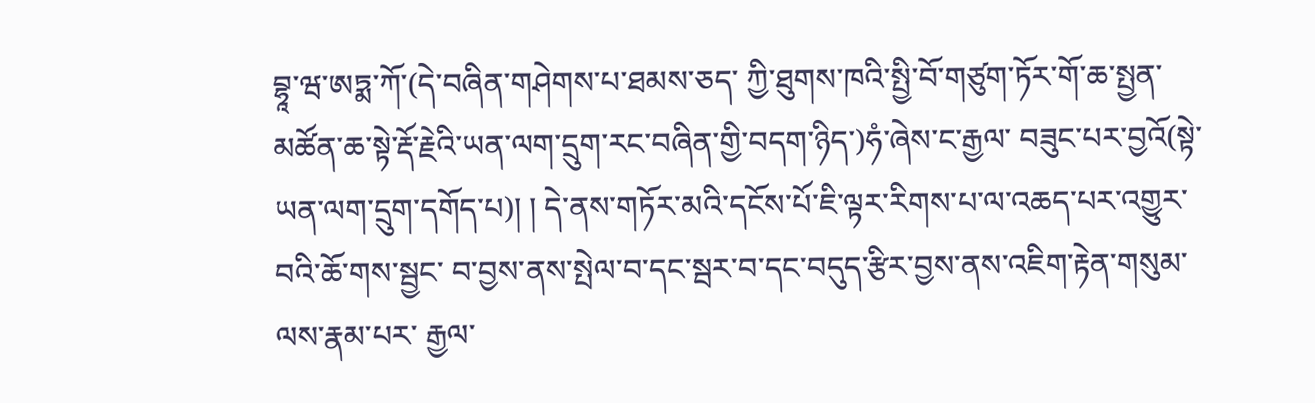བྷཱ་ཝ་ཨཏྨ་ཀོ་(དེ་བཞིན་གཤེགས་པ་ཐམས་ཅད་ ཀྱི་ཐུགས་ཁའི་སྤྱི་བོ་གཙུག་ཏོར་གོ་ཆ་སྤྱན་མཚོན་ཆ་སྟེ་རྡོ་རྗེའི་ཡན་ལག་དྲུག་རང་བཞིན་གྱི་བདག་ཉིད་)ཧཾ་ཞེས་ང་རྒྱལ་ བཟུང་པར་བྱའོ(སྟེ་ཡན་ལག་དྲུག་དགོད་པ)། ། དེ་ནས་གཏོར་མའི་དངོས་པོ་ཇི་ལྟར་རིགས་པ་ལ་འཆད་པར་འགྱུར་བའི་ཆོ་གས་སྦྱང་ བ་བྱས་ནས་སྤེལ་བ་དང་སྦར་བ་དང་བདུད་རྩིར་བྱས་ནས་འཇིག་རྟེན་གསུམ་ལས་རྣམ་པར་ རྒྱལ་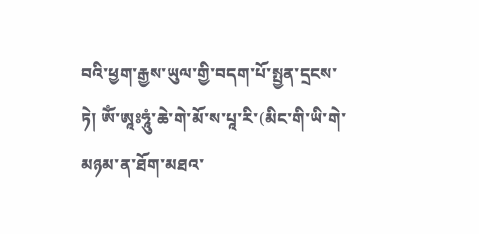བའི་ཕྱག་རྒྱས་ཡུལ་གྱི་བདག་པོ་སྤྱན་དྲངས་ཏེ། ༀ་ཨཱཿཧཱུཾ་ཆེ་གེ་མོ་ས་པཱ་རི་(མིང་གི་ཡི་གེ་ མཉམ་ན་ཐོག་མཐའ་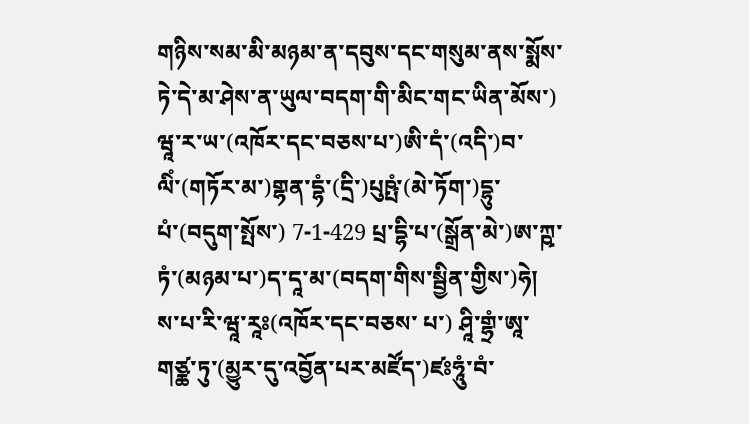གཉིས་སམ་མི་མཉམ་ན་དབུས་དང་གསུམ་ནས་སྨོས་ཏེ་དེ་མ་ཤེས་ན་ཡུལ་བདག་གི་མིང་གང་ཡིན་མོས་) ཝཱ་ར་ཡ་(འཁོར་དང་བཅས་པ་)ཨི་དཾ་(འདི་)བ་ལིཾ་(གཏོར་མ་)གྷན་དྷཾ་(དྲི་)པུཥྤཾ་(མེ་ཏོག་)དྷུ་པཾ་(བདུག་སྤོས་) 7-1-429 པྲ་དྷི་པ་(སྒྲོན་མེ་)ཨ་ཀྵ་ཏཾ་(མཉམ་པ་)ད་དཱ་མ་(བདག་གིས་སྦྱིན་གྱིས་)ཧེ། ས་པ་རི་ཝཱ་རཱཿ(འཁོར་དང་བཅས་ པ་) ཤཱི་གྷྲཾ་ཨཱ་གཙྪ་ཏུ་(མྱུར་དུ་འབྱོན་པར་མཛོད་)ཛཿཧཱུཾ་བཾ་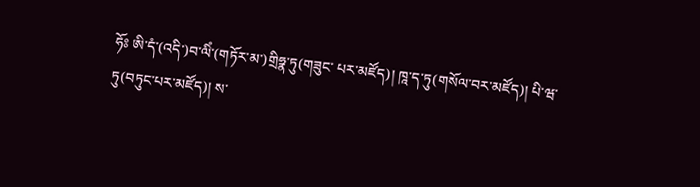ཧོཿ ཨི་དཾ་(འདི་)བ་ལིཾ་(གཏོར་མ་)གྲིཧྣ་ཏུ(གཟུང་ པར་མཛོད)། ཁཱ་ད་ཏུ(གསོལ་བར་མཛོད)། པི་ཝ་ཏུ(བཏུང་པར་མཛོད)། ས་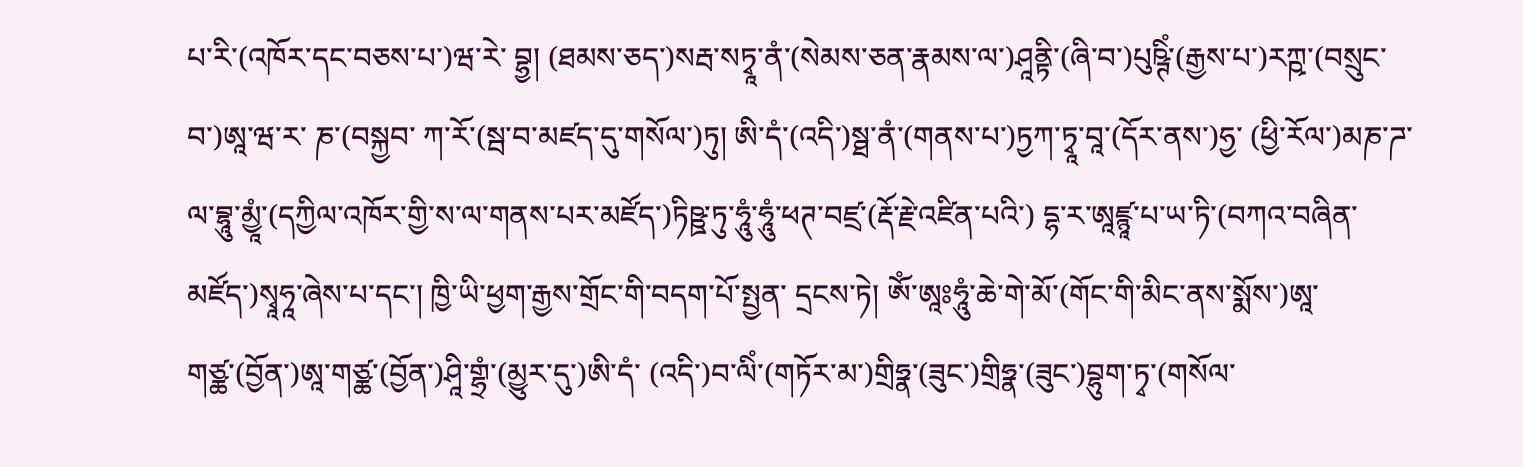པ་རི་(འཁོར་དང་བཅས་པ་)ཝ་རེ་ བྷྱ། (ཐམས་ཅད་)སརྦ་སཏྭཱ་ནཾ་(སེམས་ཅན་རྣམས་ལ་)ཤཱནྟི་(ཞི་བ་)པུཥྚིཾ་(རྒྱས་པ་)རཀྵ་(བསྲུང་བ་)ཨཱ་ཝ་ར་ ཎ་(བསྐྱབ་ ཀ་རོ་(སྦ་བ་མཛད་དུ་གསོལ་)ཏུ། ཨི་དཾ་(འདི་)སྠ་ནཾ་(གནས་པ་)ཏྱཀ་ཏྭཱ་བཱ་(དོར་ནས་)ཧྱ་ (ཕྱི་རོལ་)མཎ་ཌ་ལ་བྷཱུ་མྱཱཾ་(དཀྱིལ་འཁོར་གྱི་ས་ལ་གནས་པར་མཛོད་)ཏིཥྛ་ཏུ་ཧཱུཾ་ཧཱུཾ་ཕཊ་བཛྲ་(རྡོ་རྗེ་འཛིན་པའི་) དྷ་ར་ཨཱཛྙཱ་པ་ཡ་ཏི་(བཀའ་བཞིན་མཛོད་)སྭཱཧཱ་ཞེས་པ་དང་། ཁྱི་ཡི་ཕྱག་རྒྱས་གྲོང་གི་བདག་པོ་སྤྱན་ དྲངས་ཏེ། ༀ་ཨཱཿཧཱུཾ་ཆེ་གེ་མོ་(གོང་གི་མིང་ནས་སྨོས་)ཨཱ་གཙྪ་(བྱོན་)ཨཱ་གཙྪ་(བྱོན་)ཤཱི་གྷྲཾ་(མྱུར་དུ་)ཨི་དཾ་ (འདི་)བ་ལིཾ་(གཏོར་མ་)གྲིཧྣ་(ཟུང་)གྲིཧྣ་(ཟུང་)བྷུག་ཏྭ་(གསོལ་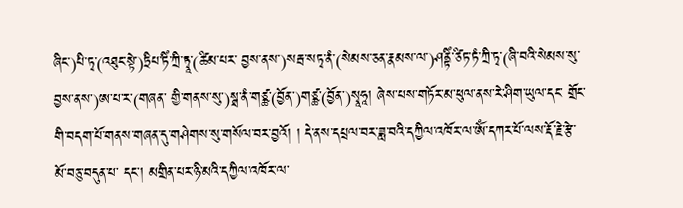ཞིང་)པི་ཏྭ་(འཐུང་སྟེ་)ཏྲིཔ་ཏིཾ་ཀྲི་ཏྭཱ་(ཚིམ་པར་ བྱས་ནས་)སརྦ་སཏྭ་ནཾ་(སེམས་ཅན་རྣམས་ལ་)ཤནྟིཾ་ཙིཏ་ཏཾ་ཀྲི་ཏྭ་(ཞི་བའི་སེམས་སུ་བྱས་ནས་)ཨ་པ་ར་(གཞན་ གྱི་གནས་སུ་)སྠ་ནཾ་གཙྪ་(བྱོན་)གཙྪ་(བྱོན་)སྭཱཧཱ། ཞེས་པས་གཏོར་མ་ཕུལ་ནས་རེ་ཤིག་ཡུལ་དང་ གྲོང་གི་བདག་པོ་གནས་གཞན་དུ་གཤེགས་སུ་གསོལ་བར་བྱའོ། ། དེ་ནས་དཔྲལ་བར་ཟླ་བའི་དཀྱིལ་འཁོར་ལ་ༀ་དཀར་པོ་ལས་རྡོ་རྗེ་རྩེ་མོ་བཅུ་བདུན་པ་ དང་། མགྲིན་པར་ཉི་མའི་དཀྱིལ་འཁོར་ལ་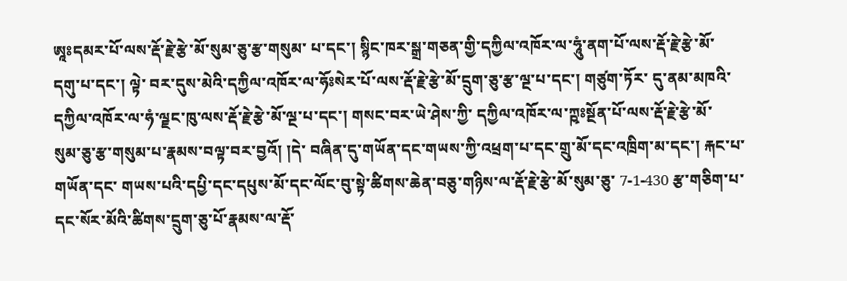ཨཱཿདམར་པོ་ལས་རྡོ་རྗེ་རྩེ་མོ་སུམ་ཅུ་རྩ་གསུམ་ པ་དང་། སྙིང་ཁར་སྒྲ་གཅན་གྱི་དཀྱིལ་འཁོར་ལ་ཧཱུཾ་ནག་པོ་ལས་རྡོ་རྗེ་རྩེ་མོ་དགུ་པ་དང་། ལྟེ་ བར་དུས་མེའི་དཀྱིལ་འཁོར་ལ་ཧོཿསེར་པོ་ལས་རྡོ་རྗེ་རྩེ་མོ་དྲུག་ཅུ་རྩ་ལྔ་པ་དང་། གཙུག་ཏོར་ དུ་ནམ་མཁའི་དཀྱིལ་འཁོར་ལ་ཧཾ་ལྗང་ཁུ་ལས་རྡོ་རྗེ་རྩེ་མོ་ལྔ་པ་དང་། གསང་བར་ཡེ་ཤེས་ཀྱི་ དཀྱིལ་འཁོར་ལ་ཀྵཿསྔོན་པོ་ལས་རྡོ་རྗེ་རྩེ་མོ་སུམ་ཅུ་རྩ་གསུམ་པ་རྣམས་བལྟ་བར་བྱའོ། །དེ་ བཞིན་དུ་གཡོན་དང་གཡས་ཀྱི་འཕྲག་པ་དང་གྲུ་མོ་དང་འཁྲིག་མ་དང་། རྐང་པ་གཡོན་དང་ གཡས་པའི་དཔྱི་དང་དཔུས་མོ་དང་ལོང་བུ་སྟེ་ཚིགས་ཆེན་བཅུ་གཉིས་ལ་རྡོ་རྗེ་རྩེ་མོ་སུམ་ཅུ་ 7-1-430 རྩ་གཅིག་པ་དང་སོར་མོའི་ཚིགས་དྲུག་ཅུ་པོ་རྣམས་ལ་རྡོ་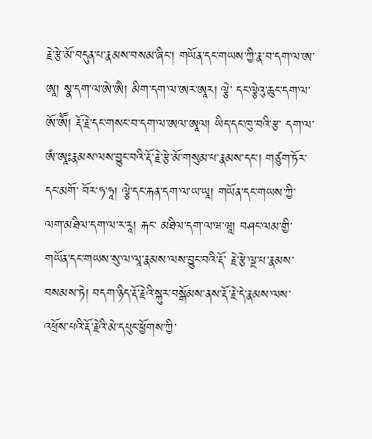རྗེ་རྩེ་མོ་བདུན་པ་རྣམས་བསམ་ཞིང་། གཡོན་དང་གཡས་ཀྱི་རྣ་བ་དག་ལ་ཨ་ཨཱ། སྣ་དག་ལ་ཨེ་ཨཻ། མིག་དག་ལ་ཨར་ཨཱར། ལྕེ་ དང་ལྕེའུ་ཆུང་དག་ལ་ཨོ་ཨཽ། རྡོ་རྗེ་དང་གསང་བ་དག་ལ་ཨལ་ཨཱལ། ཡིད་དང་ཁུ་བའི་རྩ་ དག་ལ་ཨཾ་ཨཱཿརྣམས་ལས་བྱུང་བའི་རྡོ་རྗེ་རྩེ་མོ་གསུམ་པ་རྣམས་དང་། གཙུག་ཏོར་དང་མགོ་ བོར་ཧ་ཧཱ། ལྕེ་དང་རྐན་དག་ལ་ཡ་ཡཱ། གཡོན་དང་གཡས་ཀྱི་ལག་མཐིལ་དག་ལ་ར་རཱ། རྐང་ མཐིལ་དག་ལ་ཝ་ཝཱ། བཤང་ལམ་གྱི་གཡོན་དང་གཡས་སུ་ལ་ལཱ་རྣམས་ལས་བྱུང་བའི་རྡོ་ རྗེ་རྩེ་ལྔ་པ་རྣམས་བསམས་ཏེ། བདག་ཉིད་རྡོ་རྗེའི་སྐུར་བསྒོམས་ནས་རྡོ་རྗེ་དེ་རྣམས་ལས་ འཕྲོས་པའི་རྡོ་རྗེའི་མེ་དཔུང་ཕྱོགས་ཀྱི་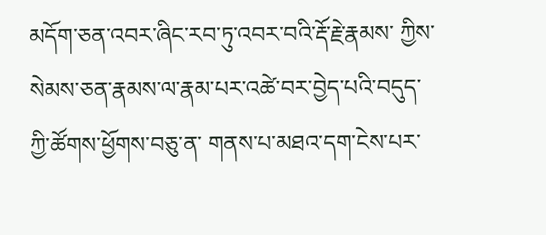མདོག་ཅན་འབར་ཞིང་རབ་ཏུ་འབར་བའི་རྡོ་རྗེ་རྣམས་ ཀྱིས་སེམས་ཅན་རྣམས་ལ་རྣམ་པར་འཚེ་བར་བྱེད་པའི་བདུད་ཀྱི་ཚོགས་ཕྱོགས་བཅུ་ན་ གནས་པ་མཐའ་དག་ངེས་པར་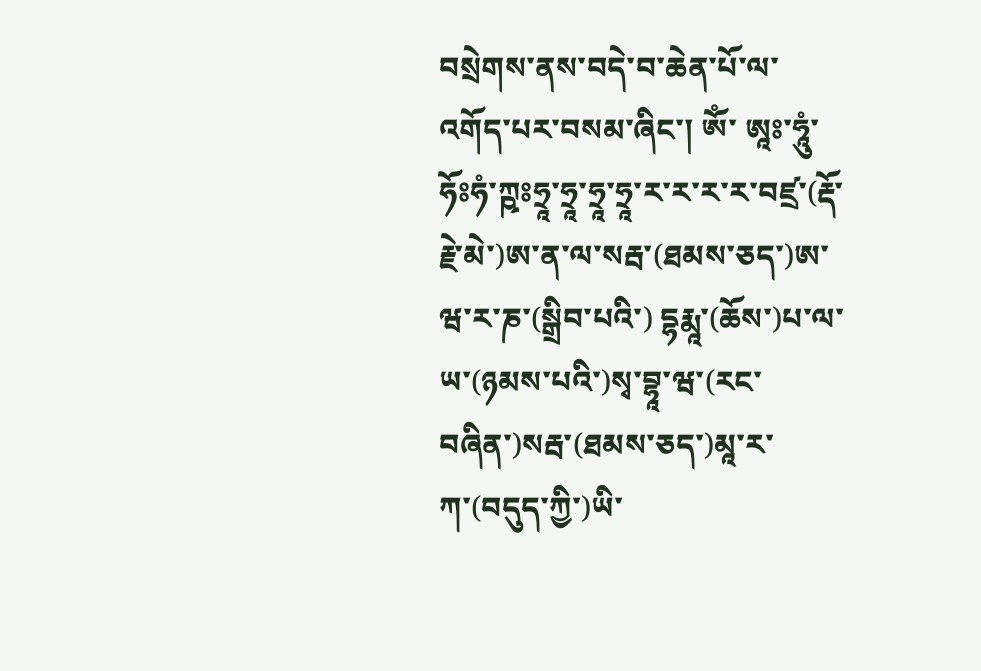བསྲེགས་ནས་བདེ་བ་ཆེན་པོ་ལ་འགོད་པར་བསམ་ཞིང་། ༀ་ ཨཱཿ་ཧཱུཾ་ཧོཿཧཾ་ཀྵཿཧྲཱ་ཧྲཱ་ཧྲཱ་ཧྲཱ་ར་ར་ར་ར་བཛྲ་(རྡོ་རྗེ་མེ་)ཨ་ན་ལ་སརྦ་(ཐམས་ཅད་)ཨ་ཝ་ར་ཎ་(སྒྲིབ་པའི་) དྷརྨཱ་(ཆོས་)པ་ལ་ཡ་(ཉམས་པའི་)སྭ་བྷཱ་ཝ་(རང་བཞིན་)སརྦ་(ཐམས་ཅད་)མཱ་ར་ཀ་(བདུད་ཀྱི་)ཡི་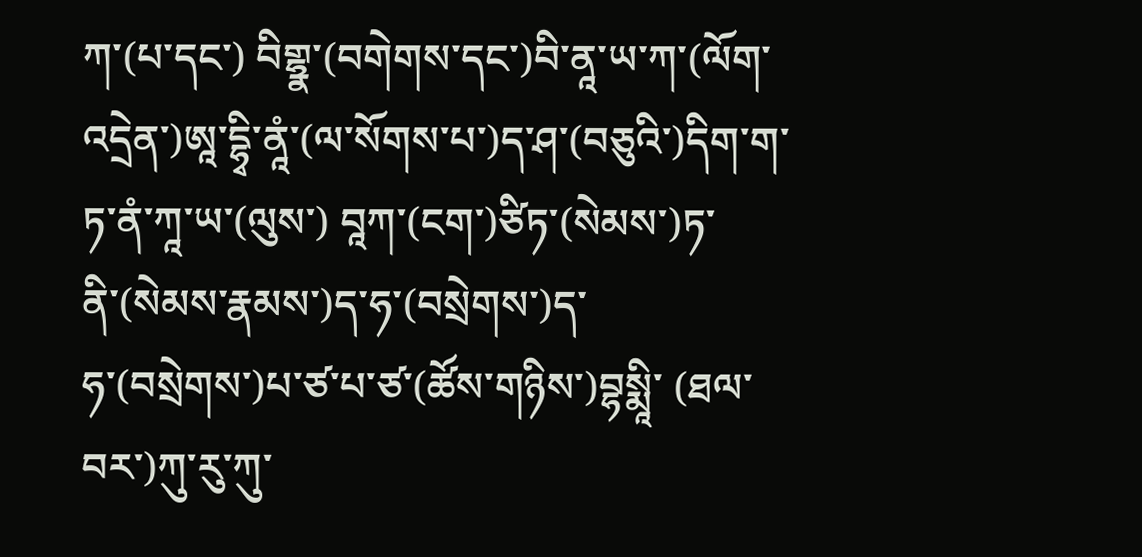ཀ་(པ་དང་) བིགྷྣ་(བགེགས་དང་)བི་ནཱ་ཡ་ཀ་(ལོག་འདྲེན་)ཨཱ་དྷྭི་ནཱཾ་(ལ་སོགས་པ་)ད་ཤ་(བཅུའི་)དིག་ག་ཏ་ནཾ་ཀཱ་ཡ་(ལུས་) བཱཀ་(ངག་)ཙིཏ་(སེམས་)ཏ་ནི་(སེམས་རྣམས་)ད་ཧ་(བསྲེགས་)ད་ཧ་(བསྲེགས་)པ་ཙ་པ་ཙ་(ཚོས་གཉིས་)བྷསྨཱི་ (ཐལ་བར་)ཀུ་རུ་ཀུ་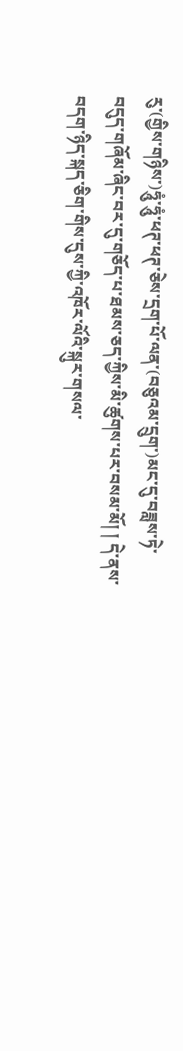རུ་(གྱིས་གཉིས་)ཧཱུཾ་ཧཱུཾ་ཕཊ་ཕཊ་ཅེས་དྲག་པོ་ལན་(བཅུའམ་དྲུག་)མང་དུ་བཟླས་ཏེ་ བདུད་གཞོམ་ཞིང་བར་དུ་གཅོད་པ་ཐམས་ཅད་ཀྱིས་མི་ཚུགས་པར་བསམ་མོ། ། དེ་ནས་བདག་ཉིད་སྐད་ཅིག་གིས་དུས་ཀྱི་འཁོར་ལོའི་སྐུར་གསལ་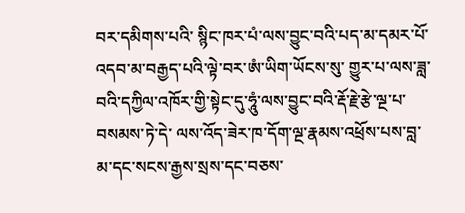བར་དམིགས་པའི་ སྙིང་ཁར་པཾ་ལས་བྱུང་བའི་པད་མ་དམར་པོ་འདབ་མ་བརྒྱད་པའི་ལྟེ་བར་ཨཾ་ཡིག་ཡོངས་སུ་ གྱུར་པ་ལས་ཟླ་བའི་དཀྱིལ་འཁོར་གྱི་སྟེང་དུ་ཧཱུཾ་ལས་བྱུང་བའི་རྡོ་རྗེ་རྩེ་ལྔ་པ་བསམས་ཏེ་དེ་ ལས་འོད་ཟེར་ཁ་དོག་ལྔ་རྣམས་འཕྲོས་པས་བླ་མ་དང་སངས་རྒྱས་སྲས་དང་བཅས་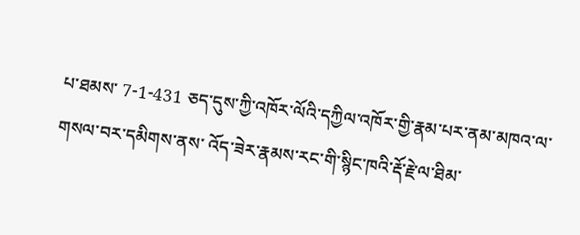པ་ཐམས་ 7-1-431 ཅད་དུས་ཀྱི་འཁོར་ལོའི་དཀྱིལ་འཁོར་གྱི་རྣམ་པར་ནམ་མཁའ་ལ་གསལ་བར་དམིགས་ནས་ འོད་ཟེར་རྣམས་རང་གི་སྙིང་ཁའི་རྡོ་རྗེ་ལ་ཐིམ་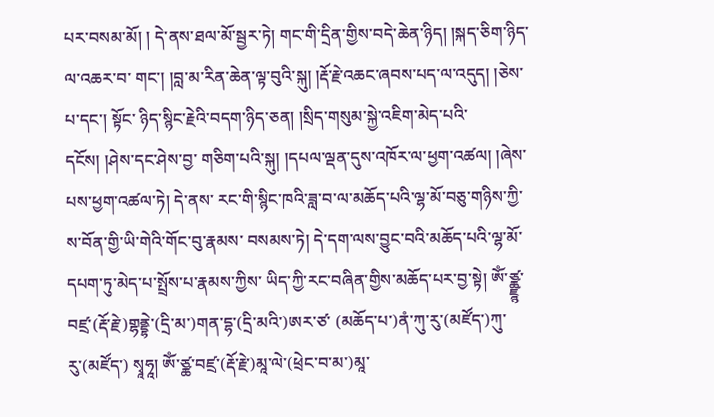པར་བསམ་མོ། ། དེ་ནས་ཐལ་མོ་སྦྱར་ཏེ། གང་གི་དྲིན་གྱིས་བདེ་ཆེན་ཉིད། །སྐད་ཅིག་ཉིད་ལ་འཆར་བ་ གང་། །བླ་མ་རིན་ཆེན་ལྟ་བུའི་སྐུ། །རྡོ་རྗེ་འཆང་ཞབས་པད་ལ་འདུད། །ཅེས་པ་དང་། སྟོང་ ཉིད་སྙིང་རྗེའི་བདག་ཉིད་ཅན། །སྲིད་གསུམ་སྐྱེ་འཇིག་མེད་པའི་དངོས། །ཤེས་དང་ཤེས་བྱ་ གཅིག་པའི་སྐུ། །དཔལ་ལྡན་དུས་འཁོར་ལ་ཕྱག་འཚལ། །ཞེས་པས་ཕྱག་འཚལ་ཏེ། དེ་ནས་ རང་གི་སྙིང་ཁའི་ཟླ་བ་ལ་མཆོད་པའི་ལྷ་མོ་བཅུ་གཉིས་ཀྱི་ས་བོན་གྱི་ཡི་གེའི་གོང་བུ་རྣམས་ བསམས་ཏེ། དེ་དག་ལས་བྱུང་བའི་མཆོད་པའི་ལྷ་མོ་དཔག་ཏུ་མེད་པ་སྤྲོས་པ་རྣམས་ཀྱིས་ ཡིད་ཀྱི་རང་བཞིན་གྱིས་མཆོད་པར་བྱ་སྟེ། ༀ་ཙྪྫྙ་བཛྲ་(རྡོ་རྗེ་)གྷནྡྷེ་(དྲི་མ་)གན་དྷ་(དྲི་མའི་)ཨར་ཙ་ (མཆོད་པ་)ནཾ་ཀུ་རུ་(མཛོད་)ཀུ་རུ་(མཛོད་) སྭཱཧཱ། ༀ་ཙྪ་བཛྲ་(རྡོ་རྗེ་)མཱ་ལེ་(ཕྲེང་བ་མ་)མཱ་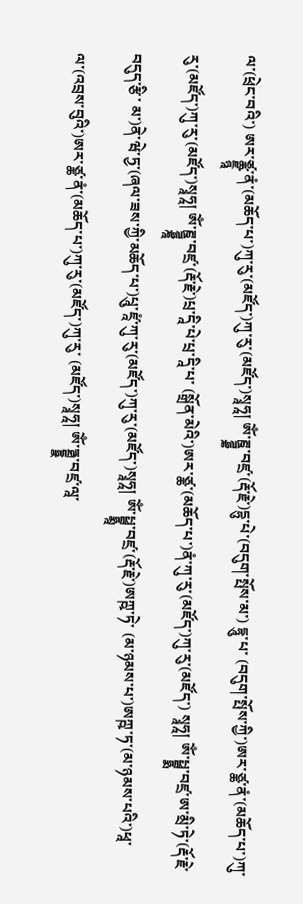ལ་(ཕྲེང་བའི་) ཨར་ཙྪྫྙཱ་ནཾ་(མཆོད་པ་)ཀུ་རུ་(མཛོད་)ཀུ་རུ་(མཛོད་)སྭཱཧཱ། ༀ་ཊྛྜྷྞ་བཛྲ་(རྡོ་རྗེ་)དྷུ་པེ་(བདུག་སྤོས་མ་) དྷཱུ་པ་ (བདུག་སྤོས་ཀྱི་)ཨར་ཙྪ་ནཾ་(མཆོད་པ་)ཀུ་རུ་(མཛོད་)ཀུ་རུ་(མཛོད་)སྭཱཧཱ། ༀ་ཊྛྜྷྞཱ་བཛྲ་(རྡོ་རྗེ་)པྲ་དཱི་པེ་པྲ་དཱི་པ་ (སྒྲོན་མེའི་)ཨར་ཙྪ་(མཆོད་པ་)ནཾ་ཀུ་རུ་(མཛོད་)ཀུ་རུ་(མཛོད་) སྭཱཧཱ། ༀ་པྥྦྷྨ་བཛྲ་ཨ་མྲི་ཏེ་(རྡོ་རྗེ་བདུད་རྩི་ མ་)ནེ་ཝེ་ཏྱ་(ཞལ་ཟས་ཀྱི་མཆོད་པ་)པཱུ་ཛཱཾ་ཀུ་རུ་(མཛོད་)ཀུ་རུ་(མཛོད་)སྭཱཧཱ། ༀ་པྥྦྷྨཱ་བཛྲ་(རྡོ་རྗེ་)ཨཀྵ་ཏེ་ (མ་ཉམས་པ་)ཨཀྵ་ཏ་(མ་ཉམས་པའི་)ཕཱ་ལ་(འབྲས་བུའི་)ཨར་ཙྪ་ནཾ་(མཆོད་པ་)ཀུ་རུ་(མཛོད་)ཀུ་རུ་ (མཛོད་)སྭཱཧཱ། ༀ་ཏྠྡྷྣ་བཛྲ་ལཱ་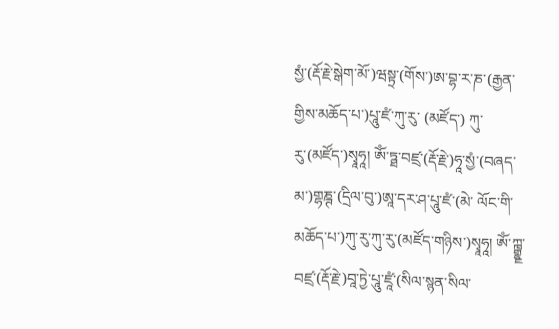སྱཾ་(རྡོ་རྗེ་སྒེག་མོ་)ཝསྟྲ་(གོས་)ཨ་བྷ་ར་ཎ་(རྒྱན་གྱིས་མཆོད་པ་)པཱུ་ཛཾ་ཀུ་རུ་ (མཛོད་) ཀུ་རུ་(མཛོད་)སྭཱཧཱ། ༀ་ཏྠ་བཛྲ་(རྡོ་རྗེ་)ཧཱ་སྱཾ་(བཞད་མ་)གྷཎྚ་(དྲིལ་བུ་)ཨཱ་དར་ཤ་པཱུ་ཛཾ་(མེ་ ལོང་གི་མཆོད་པ་)ཀུ་རུ་ཀུ་རུ་(མཛོད་གཉིས་)སྭཱཧཱ། ༀ་ཀྑྒྷྔ་བཛྲ་(རྡོ་རྗེ་)བཱ་ཏྱེ་པཱུ་ཛཱཾ་(སིལ་སྙན་སིལ་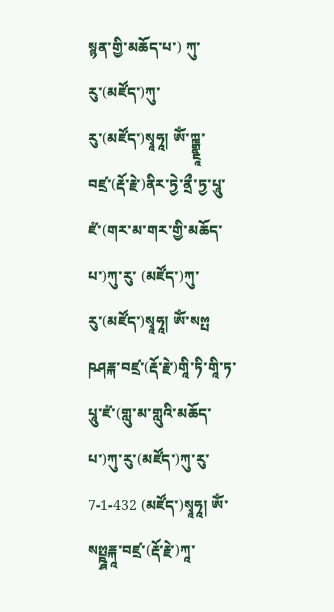སྙན་གྱི་མཆོད་པ་) ཀུ་རུ་(མཛོད་)ཀུ་རུ་(མཛོད་)སྭཱཧཱ། ༀ་ཀྑྒྷྔཱ་བཛྲ་(རྡོ་རྗེ་)ནིར་ཏྱེ་ནྲྀ་ཏྱ་པཱུ་ཛཾ་(གར་མ་གར་གྱི་མཆོད་པ་)ཀུ་རུ་ (མཛོད་)ཀུ་རུ་(མཛོད་)སྭཱཧཱ། ༀ་སྉྤ ཥཤྈྐ་བཛྲ་(རྡོ་རྗེ་)གཱི་ཏི་གཱི་ཏ་པཱུ་ཛཾ་(གླུ་མ་གླུའི་མཆོད་པ་)ཀུ་རུ་(མཛོད་)ཀུ་རུ་ 7-1-432 (མཛོད་)སྭཱཧཱ། ༀ་སྉྤྵྴྈྐཱ་བཛྲ་(རྡོ་རྗེ་)ཀཱ་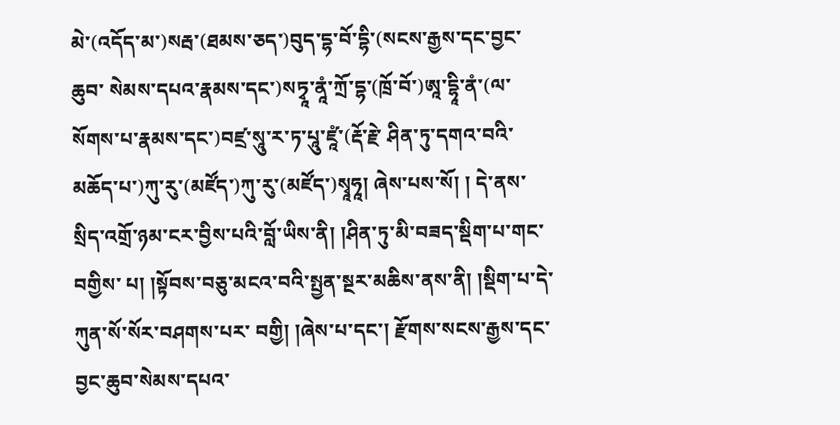མེ་(འདོད་མ་)སརྦ་(ཐམས་ཅད་)བུད་དྷ་བོ་དྷི་(སངས་རྒྱས་དང་བྱང་ཆུབ་ སེམས་དཔའ་རྣམས་དང་)སཏྭཱ་ནཱཾ་ཀྲོ་དྷ་(ཁྲོ་བོ་)ཨཱ་དྷཱི་ནཾ་(ལ་སོགས་པ་རྣམས་དང་)བཛྲ་སཱུ་ར་ཏ་པཱུ་ཛཱཾ་(རྡོ་རྗེ་ ཤིན་ཏུ་དགའ་བའི་མཆོད་པ་)ཀུ་རུ་(མཛོད་)ཀུ་རུ་(མཛོད་)སྭཱཧཱ། ཞེས་པས་སོ། ། དེ་ནས་སྲིད་འགྲོ་ཉམ་ངར་བྱིས་པའི་བློ་ཡིས་ནི། །ཤིན་ཏུ་མི་བཟད་སྡིག་པ་གང་བགྱིས་ པ། །སྟོབས་བཅུ་མངའ་བའི་སྤྱན་སྔར་མཆིས་ནས་ནི། །སྡིག་པ་དེ་ཀུན་སོ་སོར་བཤགས་པར་ བགྱི། །ཞེས་པ་དང་། རྫོགས་སངས་རྒྱས་དང་བྱང་ཆུབ་སེམས་དཔའ་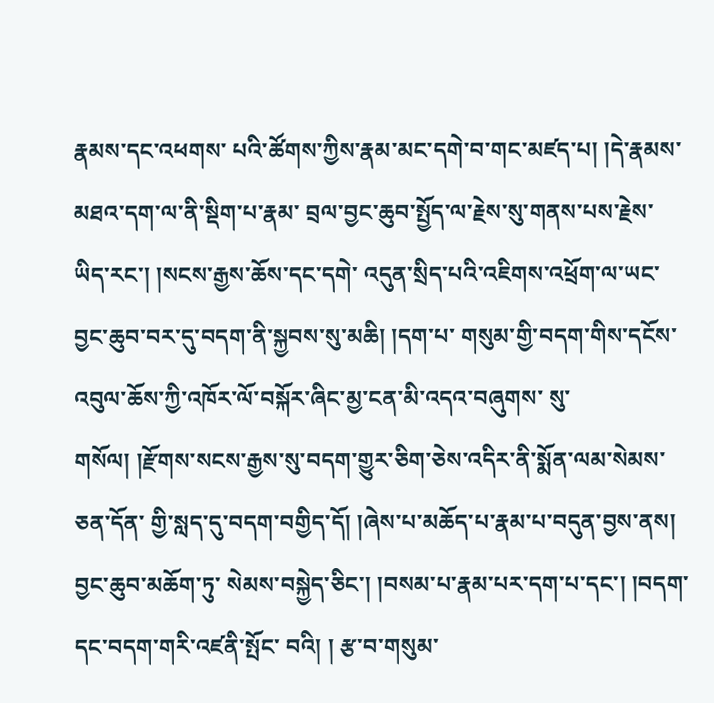རྣམས་དང་འཕགས་ པའི་ཚོགས་ཀྱིས་རྣམ་མང་དགེ་བ་གང་མཛད་པ། །དེ་རྣམས་མཐའ་དག་ལ་ནི་སྡིག་པ་རྣམ་ བྲལ་བྱང་ཆུབ་སྤྱོད་ལ་རྗེས་སུ་གནས་པས་རྗེས་ཡིད་རང་། །སངས་རྒྱས་ཆོས་དང་དགེ་ འདུན་སྲིད་པའི་འཇིགས་འཕྲོག་ལ་ཡང་བྱང་ཆུབ་བར་དུ་བདག་ནི་སྐྱབས་སུ་མཆི། །དག་པ་ གསུམ་གྱི་བདག་གིས་དངོས་འབུལ་ཆོས་ཀྱི་འཁོར་ལོ་བསྐོར་ཞིང་མྱ་ངན་མི་འདའ་བཞུགས་ སུ་གསོལ། །རྫོགས་སངས་རྒྱས་སུ་བདག་གྱུར་ཅིག་ཅེས་འདིར་ནི་སྨོན་ལམ་སེམས་ཅན་དོན་ གྱི་སླད་དུ་བདག་བགྱིད་དོ། །ཞེས་པ་མཆོད་པ་རྣམ་པ་བདུན་བྱས་ནས། བྱང་ཆུབ་མཆོག་ཏུ་ སེམས་བསྐྱེད་ཅིང་། །བསམ་པ་རྣམ་པར་དག་པ་དང་། །བདག་དང་བདག་གརི་འཛནི་སྤོང་ བའི། ། རྩ་བ་གསུམ་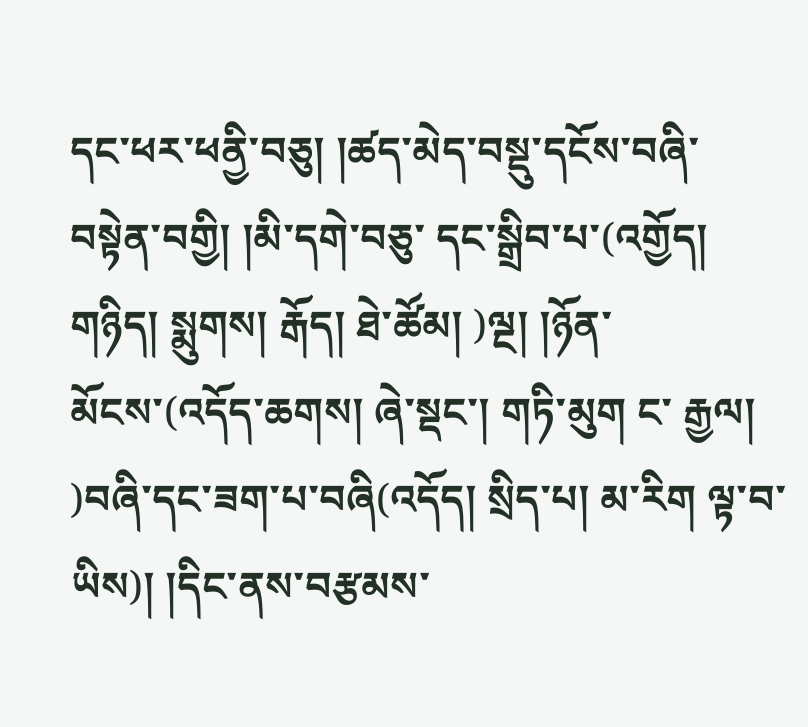དང་ཕར་ཕནྱི་བཅུ། །ཚད་མེད་བསྡུ་དངོས་བཞི་བསྟེན་བགྱི། །མི་དགེ་བཅུ་ དང་སྒྲིབ་པ་(འགྱོད། གཉིད། སྨུགས། རྒོད། ཐེ་ཚོམ། )ལྔ། །ཉོན་མོངས་(འདོད་ཆགས། ཞེ་སྡང་། གཏི་མུག ང་ རྒྱལ། )བཞི་དང་ཟག་པ་བཞི(འདོད། སྲིད་པ། མ་རིག ལྟ་བ་ཡིས)། །དིང་ནས་བརྩམས་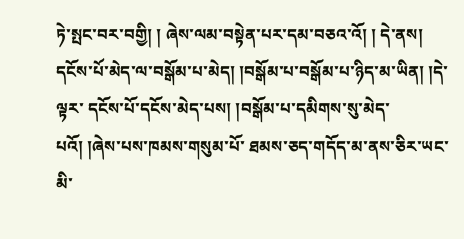ཏེ་སྤང་བར་བགྱི། ། ཞེས་ལམ་བསྟེན་པར་དམ་བཅའ་འོ། ། དེ་ནས། དངོས་པོ་མེད་ལ་བསྒོམ་པ་མེད། །བསྒོམ་པ་བསྒོམ་པ་ཉིད་མ་ཡིན། །དེ་ལྟར་ དངོས་པོ་དངོས་མེད་པས། །བསྒོམ་པ་དམིགས་སུ་མེད་པའོ། །ཞེས་པས་ཁམས་གསུམ་པོ་ ཐམས་ཅད་གདོད་མ་ནས་ཅིར་ཡང་མི་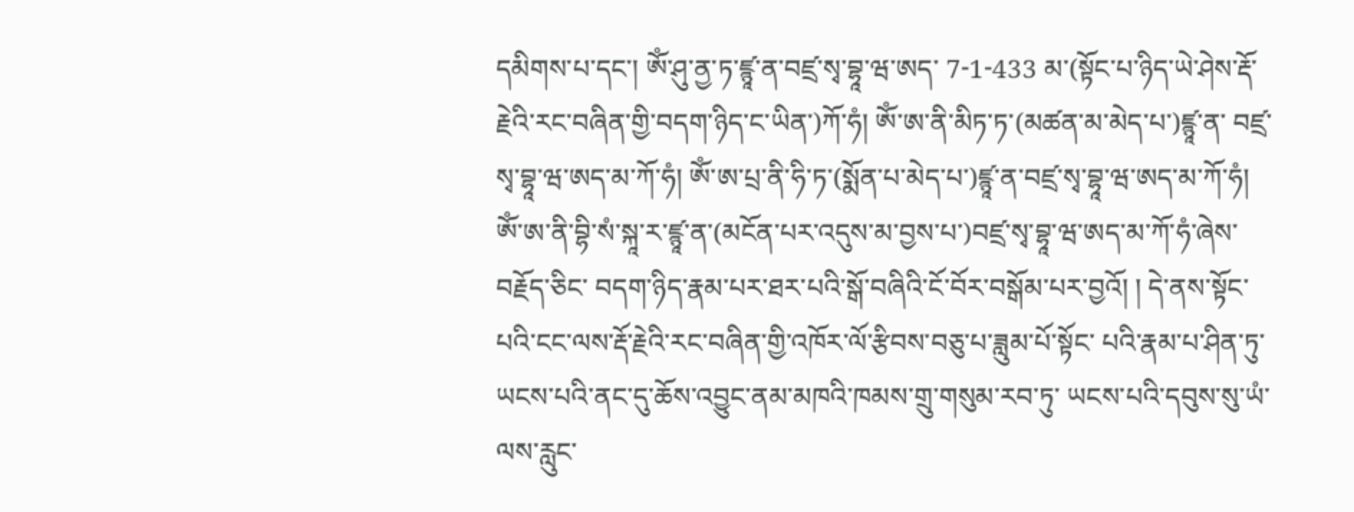དམིགས་པ་དང་། ༀ་ཤུ་ནྱ་ཏ་ཛྙཱ་ན་བཛྲ་སྭ་བྷཱ་ཝ་ཨད་ 7-1-433 མ་(སྟོང་པ་ཉིད་ཡེ་ཤེས་རྡོ་རྗེའི་རང་བཞིན་གྱི་བདག་ཉིད་ང་ཡིན་)ཀོ་ཧཾ། ༀ་ཨ་ནི་མིཏ་ཏ་(མཚན་མ་མེད་པ་)ཛྙཱ་ན་ བཛྲ་སྭ་བྷཱ་ཝ་ཨད་མ་ཀོ་ཧཾ། ༀ་ཨ་པྲ་ནི་ཧི་ཏ་(སྨོན་པ་མེད་པ་)ཛྙཱ་ན་བཛྲ་སྭ་བྷཱ་ཝ་ཨད་མ་ཀོ་ཧཾ། ༀ་ཨ་ནི་བྷི་སཾ་སྐཱ་ར་ཛྙཱ་ན་(མངོན་པར་འདུས་མ་བྱས་པ་)བཛྲ་སྭ་བྷཱ་ཝ་ཨད་མ་ཀོ་ཧཾ་ཞེས་བརྗོད་ཅིང་ བདག་ཉིད་རྣམ་པར་ཐར་པའི་སྒོ་བཞིའི་ངོ་བོར་བསྒོམ་པར་བྱའོ། ། དེ་ནས་སྟོང་པའི་ངང་ལས་རྡོ་རྗེའི་རང་བཞིན་གྱི་འཁོར་ལོ་རྩིབས་བཅུ་པ་ཟླུམ་པོ་སྟོང་ པའི་རྣམ་པ་ཤིན་ཏུ་ཡངས་པའི་ནང་དུ་ཆོས་འབྱུང་ནམ་མཁའི་ཁམས་གྲུ་གསུམ་རབ་ཏུ་ ཡངས་པའི་དབུས་སུ་ཡཾ་ལས་རླུང་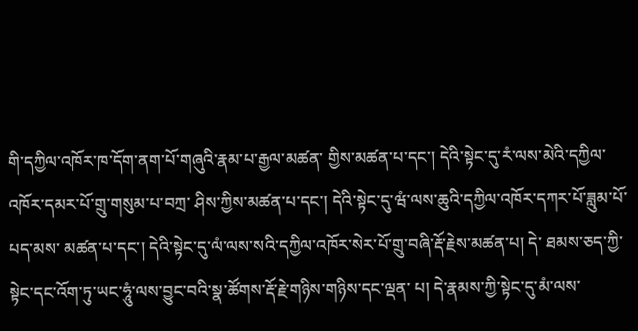གི་དཀྱིལ་འཁོར་ཁ་དོག་ནག་པོ་གཞུའི་རྣམ་པ་རྒྱལ་མཚན་ གྱིས་མཚན་པ་དང་། དེའི་སྟེང་དུ་རཾ་ལས་མེའི་དཀྱིལ་འཁོར་དམར་པོ་གྲུ་གསུམ་པ་བཀྲ་ ཤིས་ཀྱིས་མཚན་པ་དང་། དེའི་སྟེང་དུ་ཝཾ་ལས་ཆུའི་དཀྱིལ་འཁོར་དཀར་པོ་ཟླུམ་པོ་པད་མས་ མཚན་པ་དང་། དེའི་སྟེང་དུ་ལཾ་ལས་སའི་དཀྱིལ་འཁོར་སེར་པོ་གྲུ་བཞི་རྡོ་རྗེས་མཚན་པ། དེ་ ཐམས་ཅད་ཀྱི་སྟེང་དང་འོག་ཏུ་ཡང་ཧཱུཾ་ལས་བྱུང་བའི་སྣ་ཚོགས་རྡོ་རྗེ་གཉིས་གཉིས་དང་ལྡན་ པ། དེ་རྣམས་ཀྱི་སྟེང་དུ་མཾ་ལས་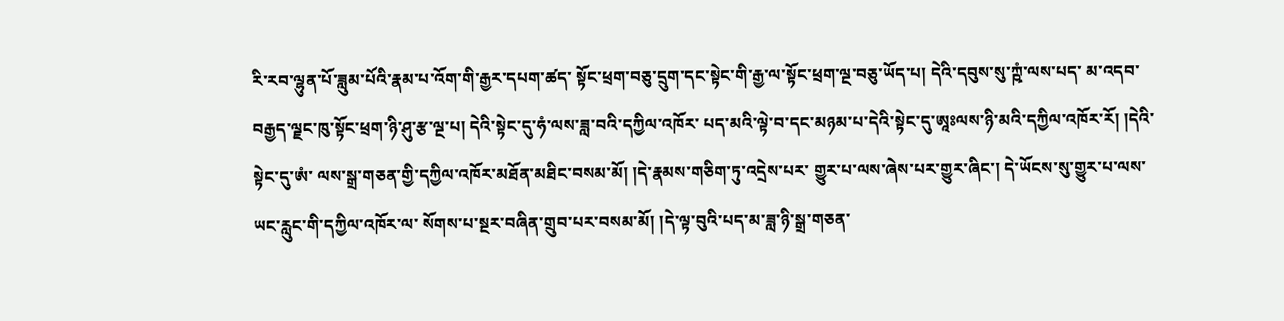རི་རབ་ལྷུན་པོ་ཟླུམ་པོའི་རྣམ་པ་འོག་གི་རྒྱར་དཔག་ཚད་ སྟོང་ཕྲག་བཅུ་དྲུག་དང་སྟེང་གི་རྒྱ་ལ་སྟོང་ཕྲག་ལྔ་བཅུ་ཡོད་པ། དེའི་དབུས་སུ་ཀྵཾ་ལས་པད་ མ་འདབ་བརྒྱད་ལྗང་ཁུ་སྟོང་ཕྲག་ཉི་ཤུ་རྩ་ལྔ་པ། དེའི་སྟེང་དུ་ཧཾ་ལས་ཟླ་བའི་དཀྱིལ་འཁོར་ པད་མའི་ལྟེ་བ་དང་མཉམ་པ་དེའི་སྟེང་དུ་ཨཱཿལས་ཉི་མའི་དཀྱིལ་འཁོར་རོ། །དེའི་སྟེང་དུ་ཨཾ་ ལས་སྒྲ་གཅན་གྱི་དཀྱིལ་འཁོར་མཐོན་མཐིང་བསམ་མོ། །དེ་རྣམས་གཅིག་ཏུ་འདྲེས་པར་ གྱུར་པ་ལས་ཞེས་པར་གྱུར་ཞིང་། དེ་ཡོངས་སུ་གྱུར་པ་ལས་ཡང་རླུང་གི་དཀྱིལ་འཁོར་ལ་ སོགས་པ་སྔར་བཞིན་གྲུབ་པར་བསམ་མོ། །དེ་ལྟ་བུའི་པད་མ་ཟླ་ཉི་སྒྲ་གཅན་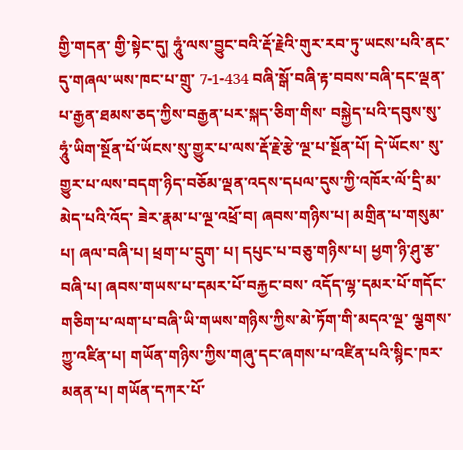གྱི་གདན་ གྱི་སྟེང་དུ། ཧཱུཾ་ལས་བྱུང་བའི་རྡོ་རྗེའི་གུར་རབ་ཏུ་ཡངས་པའི་ནང་དུ་གཞལ་ཡས་ཁང་པ་གྲུ་ 7-1-434 བཞི་སྒོ་བཞི་རྟ་བབས་བཞི་དང་ལྡན་པ་རྒྱན་ཐམས་ཅད་ཀྱིས་བརྒྱན་པར་སྐད་ཅིག་གིས་ བསྐྱེད་པའི་དབུས་སུ་ཧཱུཾ་ཡིག་སྔོན་པོ་ཡོངས་སུ་གྱུར་པ་ལས་རྡོ་རྗེ་རྩེ་ལྔ་པ་སྔོན་པོ། དེ་ཡོངས་ སུ་གྱུར་པ་ལས་བདག་ཉིད་བཅོམ་ལྡན་འདས་དཔལ་དུས་ཀྱི་འཁོར་ལོ་དྲི་མ་མེད་པའི་འོད་ ཟེར་རྣམ་པ་ལྔ་འཕྲོ་བ། ཞབས་གཉིས་པ། མགྲིན་པ་གསུམ་པ། ཞལ་བཞི་པ། ཕྲག་པ་དྲུག་ པ། དཔུང་པ་བཅུ་གཉིས་པ། ཕྱག་ཉི་ཤུ་རྩ་བཞི་པ། ཞབས་གཡས་པ་དམར་པོ་བརྐྱང་བས་ འདོད་ལྷ་དམར་པོ་གདོང་གཅིག་པ་ལག་པ་བཞི་ཡི་གཡས་གཉིས་ཀྱིས་མེ་ཏོག་གི་མདའ་ལྔ་ ལྕགས་ཀྱུ་འཛིན་པ། གཡོན་གཉིས་ཀྱིས་གཞུ་དང་ཞགས་པ་འཛིན་པའི་སྙིང་ཁར་མནན་པ། གཡོན་དཀར་པོ་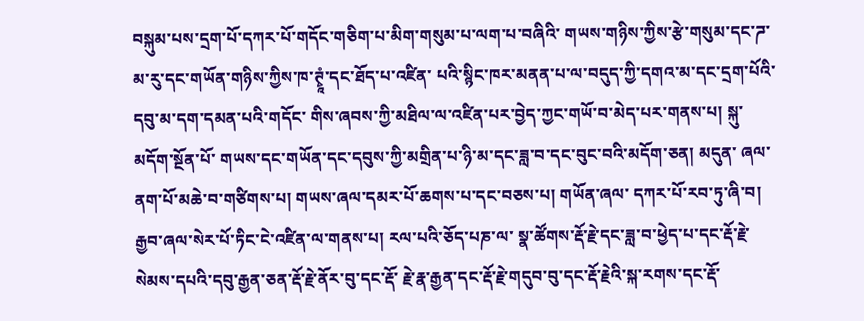བསྐུམ་པས་དྲག་པོ་དཀར་པོ་གདོང་གཅིག་པ་མིག་གསུམ་པ་ལག་པ་བཞིའི་ གཡས་གཉིས་ཀྱིས་རྩེ་གསུམ་དང་ཌ་མ་རུ་དང་གཡོན་གཉིས་ཀྱིས་ཁ་ཊྭཱཾ་དང་ཐོད་པ་འཛིན་ པའི་སྙིང་ཁར་མནན་པ་ལ་བདུད་ཀྱི་དགའ་མ་དང་དྲག་པོའི་དབུ་མ་དག་དམན་པའི་གདོང་ གིས་ཞབས་ཀྱི་མཐིལ་ལ་འཛིན་པར་བྱེད་ཀྱང་གཡོ་བ་མེད་པར་གནས་པ། སྐུ་མདོག་སྔོན་པོ་ གཡས་དང་གཡོན་དང་དབུས་ཀྱི་མགྲིན་པ་ཉི་མ་དང་ཟླ་བ་དང་བུང་བའི་མདོག་ཅན། མདུན་ ཞལ་ནག་པོ་མཆེ་བ་གཙིགས་པ། གཡས་ཞལ་དམར་པོ་ཆགས་པ་དང་བཅས་པ། གཡོན་ཞལ་ དཀར་པོ་རབ་ཏུ་ཞི་བ། རྒྱབ་ཞལ་སེར་པོ་ཏིང་ངེ་འཛིན་ལ་གནས་པ། རལ་པའི་ཅོད་པཎ་ལ་ སྣ་ཚོགས་རྡོ་རྗེ་དང་ཟླ་བ་ཕྱེད་པ་དང་རྡོ་རྗེ་སེམས་དཔའི་དབུ་རྒྱན་ཅན་རྡོ་རྗེ་ནོར་བུ་དང་རྡོ་ རྗེ་རྣ་རྒྱན་དང་རྡོ་རྗེ་གདུབ་བུ་དང་རྡོ་རྗེའི་སྐ་རགས་དང་རྡོ་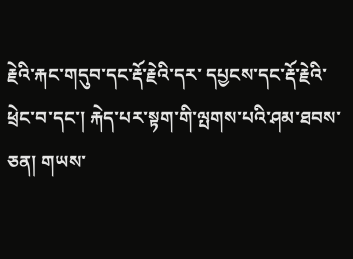རྗེའི་རྐང་གདུབ་དང་རྡོ་རྗེའི་དར་ དཔྱངས་དང་རྡོ་རྗེའི་ཕྲེང་བ་དང་། རྐེད་པར་སྟག་གི་ལྤགས་པའི་ཤམ་ཐབས་ཅན། གཡས་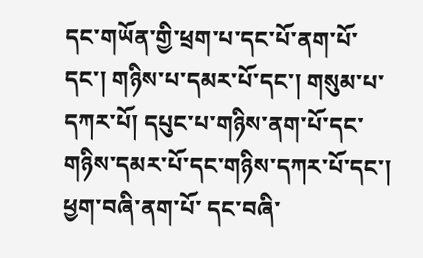དང་གཡོན་གྱི་ཕྲག་པ་དང་པོ་ནག་པོ་དང་། གཉིས་པ་དམར་པོ་དང་། གསུམ་པ་དཀར་པོ། དཔུང་པ་གཉིས་ནག་པོ་དང་གཉིས་དམར་པོ་དང་གཉིས་དཀར་པོ་དང་། ཕྱག་བཞི་ནག་པོ་ དང་བཞི་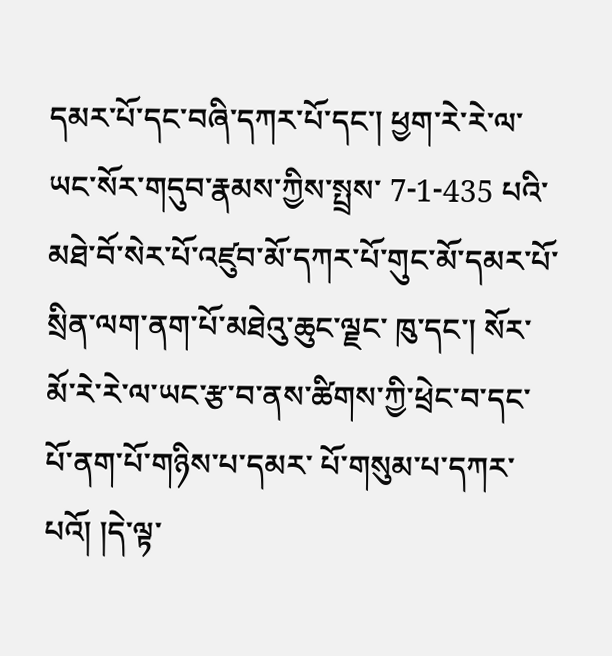དམར་པོ་དང་བཞི་དཀར་པོ་དང་། ཕྱག་རེ་རེ་ལ་ཡང་སོར་གདུབ་རྣམས་ཀྱིས་སྤྲས་ 7-1-435 པའི་མཐེ་བོ་སེར་པོ་འཛུབ་མོ་དཀར་པོ་གུང་མོ་དམར་པོ་སྲིན་ལག་ནག་པོ་མཐེའུ་ཆུང་ལྗང་ ཁུ་དང་། སོར་མོ་རེ་རེ་ལ་ཡང་རྩ་བ་ནས་ཚིགས་ཀྱི་ཕྲེང་བ་དང་པོ་ནག་པོ་གཉིས་པ་དམར་ པོ་གསུམ་པ་དཀར་པའོ། །དེ་ལྟ་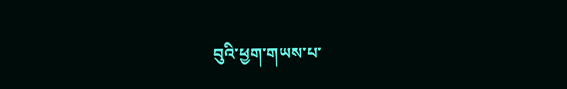བུའི་ཕྱག་གཡས་པ་